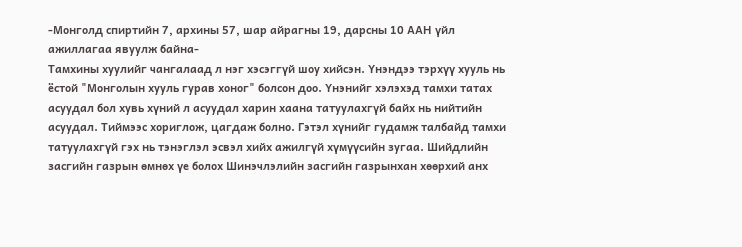-Монголд спиртийн 7, архины 57, шар айрагны 19, дарсны 10 ААН үйл ажиллагаа явуулж байна-
Тамхины хуулийг чангалаад л нэг хэсэггүй шоу хийсэн. Үнэндээ тэрхүү хууль нь ёстой "Монголын хууль гурав хоног" болсон доо. Үнэнийг хэлэхэд тамхи татах асуудал бол хувь хүний л асуудал харин хаана татуулахгүй байх нь нийтийн асуудал. Тиймээс хориглож, цагдаж болно. Гэтэл хүнийг гудамж талбайд тамхи татуулахгүй гэх нь тэнэглэл эсвэл хийх ажилгүй хүмүүсийн зугаа. Шийдлийн засгийн газрын өмнөх үе болох Шинэчлэлийн засгийн газрынхан хөөрхий анх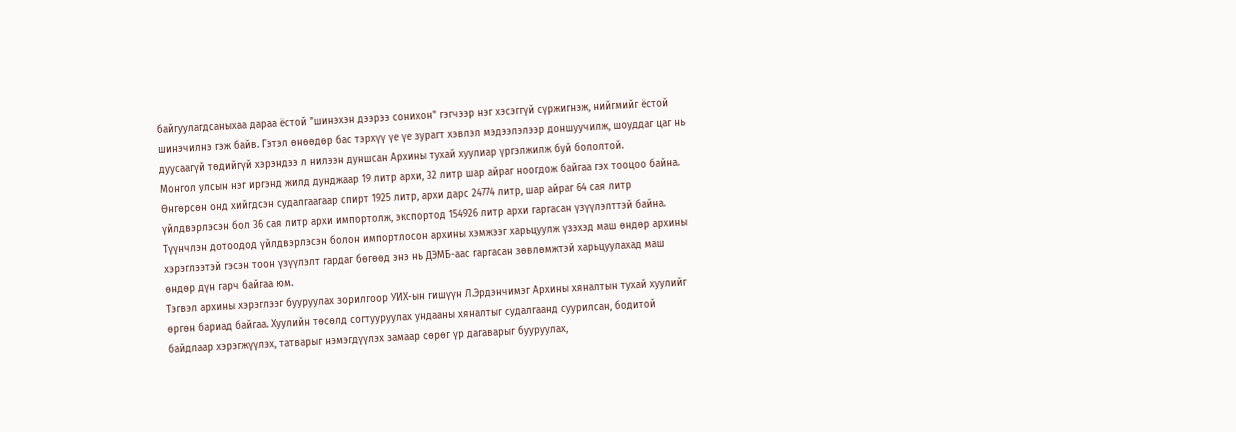байгуулагдсаныхаа дараа ёстой "шинэхэн дээрээ сонихон" гэгчээр нэг хэсэггүй сүржигнэж, нийгмийг ёстой шинэчилнэ гэж байв. Гэтэл өнөөдөр бас тэрхүү үе үе зурагт хэвлэл мэдээлэлээр доншуучилж, шоуддаг цаг нь дуусаагүй төдийгүй хэрэндээ л нилээн дуншсан Архины тухай хуулиар үргэлжилж буй бололтой.
Монгол улсын нэг иргэнд жилд дунджаар 19 литр архи, 32 литр шар айраг ноогдож байгаа гэх тооцоо байна. Өнгөрсөн онд хийгдсэн судалгаагаар спирт 1925 литр, архи дарс 24774 литр, шар айраг 64 сая литр үйлдвэрлэсэн бол 36 сая литр архи импортолж, экспортод 154926 литр архи гаргасан үзүүлэлттэй байна. Түүнчлэн дотоодод үйлдвэрлэсэн болон импортлосон архины хэмжээг харьцуулж үзэхэд маш өндөр архины хэрэглээтэй гэсэн тоон үзүүлэлт гардаг бөгөөд энэ нь ДЭМБ-аас гаргасан зөвлөмжтэй харьцуулахад маш өндөр дүн гарч байгаа юм.
Тэгвэл архины хэрэглээг бууруулах зорилгоор УИХ-ын гишүүн Л.Эрдэнчимэг Архины хяналтын тухай хуулийг өргөн бариад байгаа. Хуулийн төсөлд согтууруулах ундааны хяналтыг судалгаанд суурилсан, бодитой байдлаар хэрэгжүүлэх, татварыг нэмэгдүүлэх замаар сөрөг үр дагаварыг бууруулах,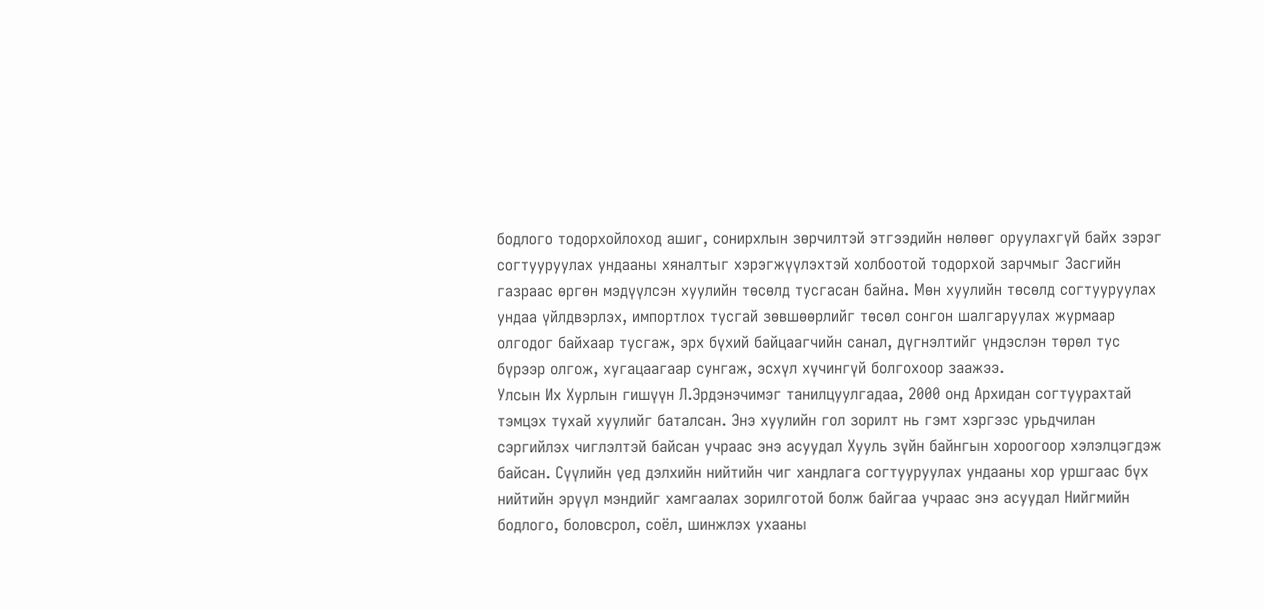бодлого тодорхойлоход ашиг, сонирхлын зөрчилтэй этгээдийн нөлөөг оруулахгүй байх зэрэг согтууруулах ундааны хяналтыг хэрэгжүүлэхтэй холбоотой тодорхой зарчмыг Засгийн газраас өргөн мэдүүлсэн хуулийн төсөлд тусгасан байна. Мөн хуулийн төсөлд согтууруулах ундаа үйлдвэрлэх, импортлох тусгай зөвшөөрлийг төсөл сонгон шалгаруулах журмаар олгодог байхаар тусгаж, эрх бүхий байцаагчийн санал, дүгнэлтийг үндэслэн төрөл тус бүрээр олгож, хугацаагаар сунгаж, эсхүл хүчингүй болгохоор заажээ.
Улсын Их Хурлын гишүүн Л.Эрдэнэчимэг танилцуулгадаа, 2000 онд Архидан согтуурахтай тэмцэх тухай хуулийг баталсан. Энэ хуулийн гол зорилт нь гэмт хэргээс урьдчилан сэргийлэх чиглэлтэй байсан учраас энэ асуудал Хууль зүйн байнгын хороогоор хэлэлцэгдэж байсан. Сүүлийн үед дэлхийн нийтийн чиг хандлага согтууруулах ундааны хор уршгаас бүх нийтийн эрүүл мэндийг хамгаалах зорилготой болж байгаа учраас энэ асуудал Нийгмийн бодлого, боловсрол, соёл, шинжлэх ухааны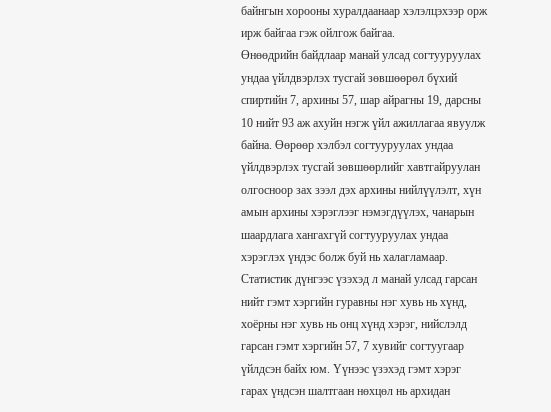байнгын хорооны хуралдаанаар хэлэлцэхээр орж ирж байгаа гэж ойлгож байгаа.
Өнөөдрийн байдлаар манай улсад согтууруулах ундаа үйлдвэрлэх тусгай зөвшөөрөл бүхий спиртийн 7, архины 57, шар айрагны 19, дарсны 10 нийт 93 аж ахуйн нэгж үйл ажиллагаа явуулж байна. Өөрөөр хэлбэл согтууруулах ундаа үйлдвэрлэх тусгай зөвшөөрлийг хавтгайруулан олгосноор зах зээл дэх архины нийлүүлэлт, хүн амын архины хэрэглээг нэмэгдүүлэх, чанарын шаардлага хангахгүй согтууруулах ундаа хэрэглэх үндэс болж буй нь халагламаар. Статистик дүнгээс үзэхэд л манай улсад гарсан нийт гэмт хэргийн гуравны нэг хувь нь хүнд, хоёрны нэг хувь нь онц хүнд хэрэг, нийслэлд гарсан гэмт хэргийн 57, 7 хувийг согтуугаар үйлдсэн байх юм. Үүнээс үзэхэд гэмт хэрэг гарах үндсэн шалтгаан нөхцөл нь архидан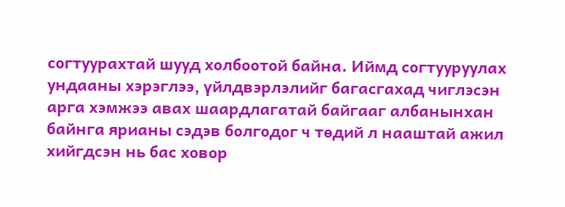согтуурахтай шууд холбоотой байна. Иймд согтууруулах ундааны хэрэглээ, үйлдвэрлэлийг багасгахад чиглэсэн арга хэмжээ авах шаардлагатай байгааг албанынхан байнга ярианы сэдэв болгодог ч төдий л нааштай ажил хийгдсэн нь бас ховор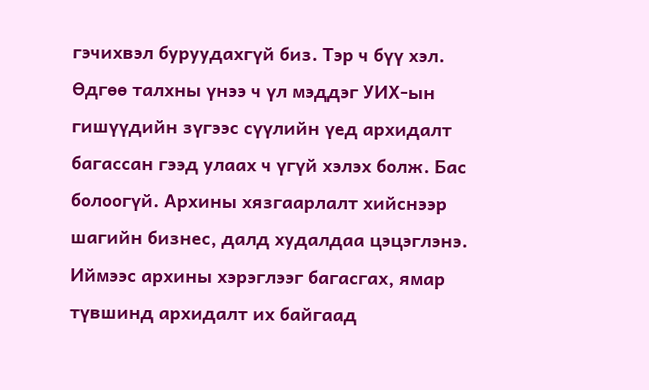гэчихвэл буруудахгүй биз. Тэр ч бүү хэл. Өдгөө талхны үнээ ч үл мэддэг УИХ-ын гишүүдийн зүгээс сүүлийн үед архидалт багассан гээд улаах ч үгүй хэлэх болж. Бас болоогүй. Архины хязгаарлалт хийснээр шагийн бизнес, далд худалдаа цэцэглэнэ. Иймээс архины хэрэглээг багасгах, ямар түвшинд архидалт их байгаад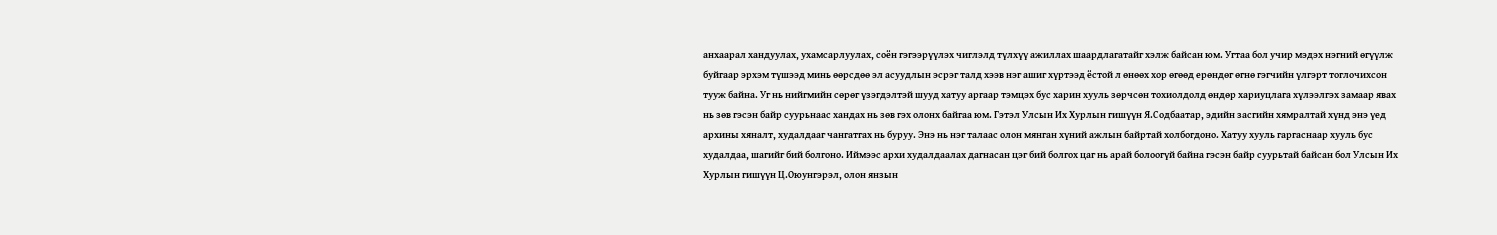анхаарал хандуулах, ухамсарлуулах, соён гэгээрүүлэх чиглэлд түлхүү ажиллах шаардлагатайг хэлж байсан юм. Угтаа бол учир мэдэх нэгний өгүүлж буйгаар эрхэм түшээд минь өөрсдөө эл асуудлын эсрэг талд хээв нэг ашиг хүртээд ёстой л өнөөх хор өгөөд ерөндөг өгнө гэгчийн үлгэрт тоглочихсон тууж байна. Уг нь нийгмийн сөрөг үзэгдэлтэй шууд хатуу аргаар тэмцэх бус харин хууль зөрчсөн тохиолдолд өндөр хариуцлага хүлээлгэх замаар явах нь зөв гэсэн байр суурьнаас хандах нь зөв гэх олонх байгаа юм. Гэтэл Улсын Их Хурлын гишүүн Я.Содбаатар, эдийн засгийн хямралтай хүнд энэ үед архины хяналт, худалдааг чангатгах нь буруу. Энэ нь нэг талаас олон мянган хүний ажлын байртай холбогдоно. Хатуу хууль гаргаснаар хууль бус худалдаа, шагийг бий болгоно. Иймээс архи худалдаалах дагнасан цэг бий болгох цаг нь арай болоогүй байна гэсэн байр суурьтай байсан бол Улсын Их Хурлын гишүүн Ц.Оюунгэрэл, олон янзын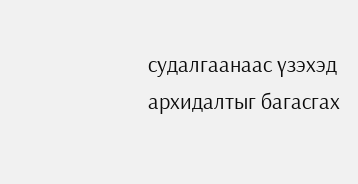судалгаанаас үзэхэд архидалтыг багасгах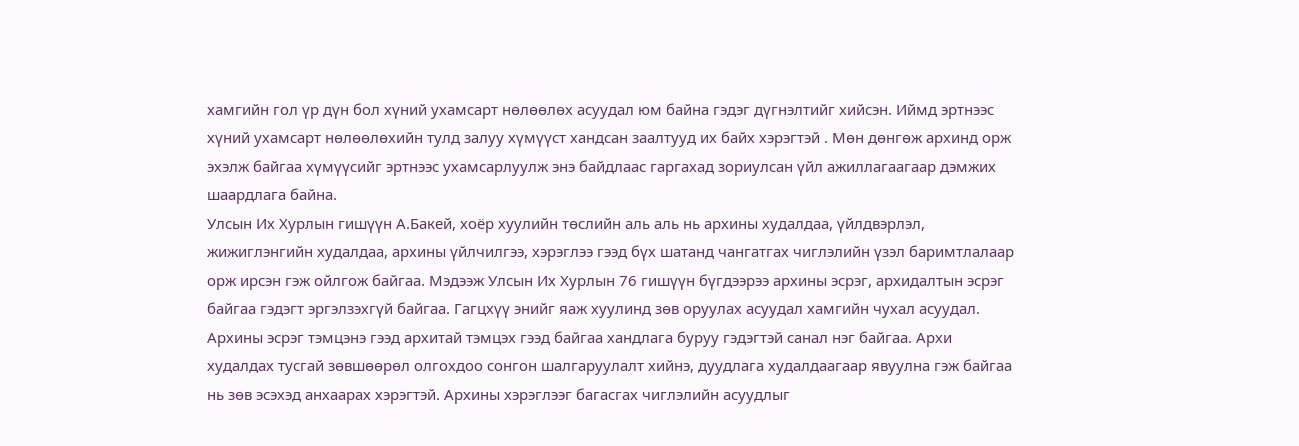хамгийн гол үр дүн бол хүний ухамсарт нөлөөлөх асуудал юм байна гэдэг дүгнэлтийг хийсэн. Иймд эртнээс хүний ухамсарт нөлөөлөхийн тулд залуу хүмүүст хандсан заалтууд их байх хэрэгтэй . Мөн дөнгөж архинд орж эхэлж байгаа хүмүүсийг эртнээс ухамсарлуулж энэ байдлаас гаргахад зориулсан үйл ажиллагаагаар дэмжих шаардлага байна.
Улсын Их Хурлын гишүүн А.Бакей, хоёр хуулийн төслийн аль аль нь архины худалдаа, үйлдвэрлэл, жижиглэнгийн худалдаа, архины үйлчилгээ, хэрэглээ гээд бүх шатанд чангатгах чиглэлийн үзэл баримтлалаар орж ирсэн гэж ойлгож байгаа. Мэдээж Улсын Их Хурлын 76 гишүүн бүгдээрээ архины эсрэг, архидалтын эсрэг байгаа гэдэгт эргэлзэхгүй байгаа. Гагцхүү энийг яаж хуулинд зөв оруулах асуудал хамгийн чухал асуудал. Архины эсрэг тэмцэнэ гээд архитай тэмцэх гээд байгаа хандлага буруу гэдэгтэй санал нэг байгаа. Архи худалдах тусгай зөвшөөрөл олгохдоо сонгон шалгаруулалт хийнэ, дуудлага худалдаагаар явуулна гэж байгаа нь зөв эсэхэд анхаарах хэрэгтэй. Архины хэрэглээг багасгах чиглэлийн асуудлыг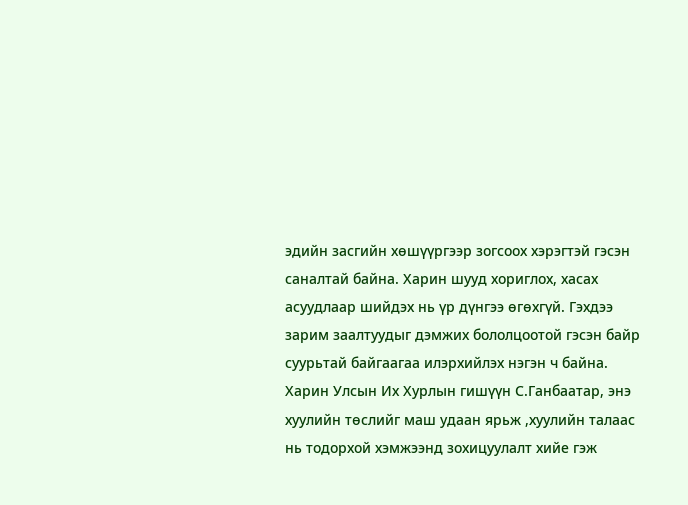эдийн засгийн хөшүүргээр зогсоох хэрэгтэй гэсэн саналтай байна. Харин шууд хориглох, хасах асуудлаар шийдэх нь үр дүнгээ өгөхгүй. Гэхдээ зарим заалтуудыг дэмжих бололцоотой гэсэн байр суурьтай байгаагаа илэрхийлэх нэгэн ч байна. Харин Улсын Их Хурлын гишүүн С.Ганбаатар, энэ хуулийн төслийг маш удаан ярьж ,хуулийн талаас нь тодорхой хэмжээнд зохицуулалт хийе гэж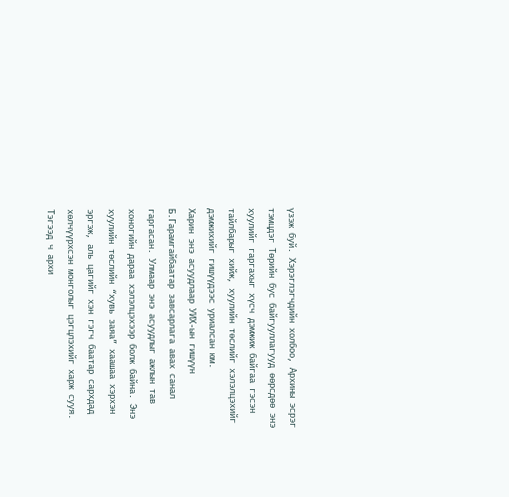үзэж буй. Хэрэглэгчдийн холбоо, Архины эсрэг тэмцдэг Төрийн бус байгууллагууд өөрсдөө энэ хуулийг гаргахыг хүсч дэмжиж байгаа гэсэн тайлбарыг хийж, хуулийн төслийг хэлэлцэхийг дэмжихийг гишүүдээс уриалсан юм.
Харин энэ асуудлаар УИХ-ын гишүүн Б.Гарамгайбаатар завсарлага авах санал гаргасан. Улмаар энэ асуудлыг ажлын тав хоногийн дараа хэлэлцэхээр болж байна. Энэ хуулийн төслийн “хувь заяа” хаашаа хэрхэн эргэж, аль цагийг хэн гэгч баатар сархдад хөлчүүрхсэн монголыг цэгцлэхийг харж сууя. Тэгээд ч архи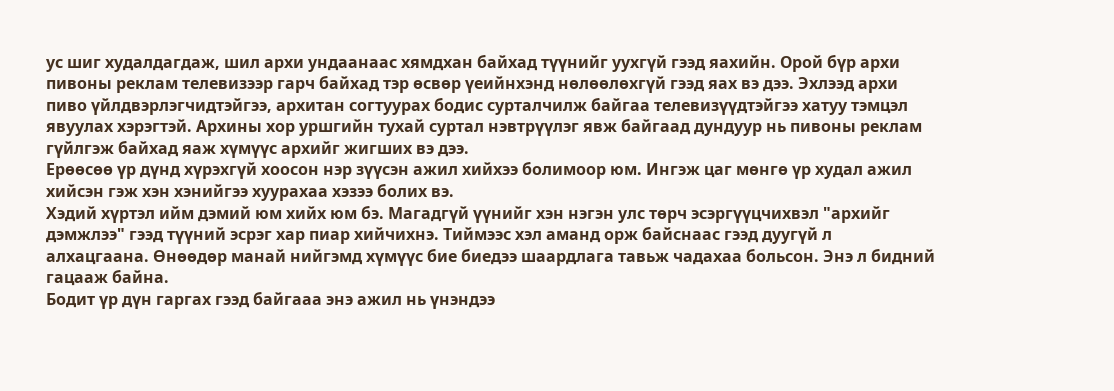ус шиг худалдагдаж, шил архи ундаанаас хямдхан байхад түүнийг уухгүй гээд яахийн. Орой бүр архи пивоны реклам телевизээр гарч байхад тэр өсвөр үеийнхэнд нөлөөлөхгүй гээд яах вэ дээ. Эхлээд архи пиво үйлдвэрлэгчидтэйгээ, архитан согтуурах бодис сурталчилж байгаа телевизүүдтэйгээ хатуу тэмцэл явуулах хэрэгтэй. Архины хор уршгийн тухай суртал нэвтрүүлэг явж байгаад дундуур нь пивоны реклам гүйлгэж байхад яаж хүмүүс архийг жигших вэ дээ.
Ерөөсөө үр дүнд хүрэхгүй хоосон нэр зүүсэн ажил хийхээ болимоор юм. Ингэж цаг мөнгө үр худал ажил хийсэн гэж хэн хэнийгээ хуурахаа хэзээ болих вэ.
Хэдий хүртэл ийм дэмий юм хийх юм бэ. Магадгүй үүнийг хэн нэгэн улс төрч эсэргүүцчихвэл "архийг дэмжлээ" гээд түүний эсрэг хар пиар хийчихнэ. Тиймээс хэл аманд орж байснаас гээд дуугүй л алхацгаана. Өнөөдөр манай нийгэмд хүмүүс бие биедээ шаардлага тавьж чадахаа больсон. Энэ л бидний гацааж байна.
Бодит үр дүн гаргах гээд байгааа энэ ажил нь үнэндээ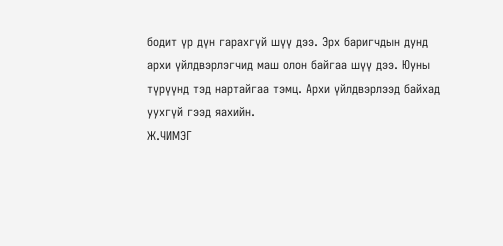бодит үр дүн гарахгүй шүү дээ. Эрх баригчдын дунд архи үйлдвэрлэгчид маш олон байгаа шүү дээ. Юуны түрүүнд тэд нартайгаа тэмц. Архи үйлдвэрлээд байхад уухгүй гээд яахийн.
Ж.ЧИМЭГ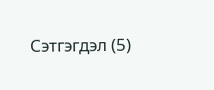Сэтгэгдэл (5)